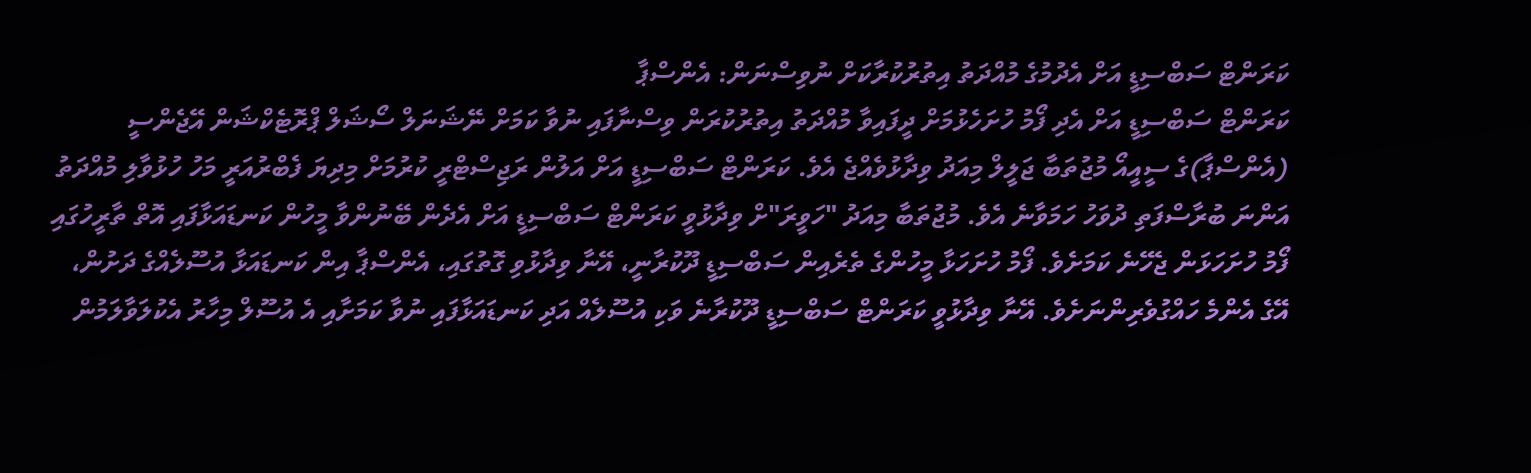ކަރަންޓް ސަބްސިޑީ އަށް އެދުމުގެ މުއްދަތު އިތުރުކުރާކަށް ނުވިސްނަން: އެންސްޕާ
ކަރަންޓް ސަބްސިޑީ އަށް އެދި ފޯމު ހުށަހެޅުމަށް ދީފައިވާ މުއްދަތު އިތުރުކުރަން ވިސްނާފައި ނުވާ ކަމަށް ނޭޝަނަލް ސޯޝަލް ޕްރޮޓެކްޝަން އޭޖެންސީ (އެންސްޕާ)ގެ ސީއީއޯ މުޖުތަބާ ޖަލީލް މިއަދު ވިދާޅުވެއްޖެ އެވެ. ކަރަންޓް ސަބްސިޑީ އަށް އަލުން ރަޖިސްޓްރީ ކުރުމަށް މިދިޔަ ފެބްރުއަރީ މަހު ހުޅުވާލި މުއްދަތު އަންނަ ބުރާސްފަތި ދުވަހު ހަމަވާނެ އެވެ. މުޖުތަބާ މިއަދު "ހަވީރަ"ށް ވިދާޅުވީ ކަރަންޓް ސަބްސިޑީ އަށް އެދެން ބޭނުންވާ މީހުން ކަނޑައަޅާފައި އޮތް ތާރީހުގައި ފޯމު ހުށަހަޅަން ޖެހޭނެ ކަމަށެވެ. ފޯމު ހުށަހަޅާ މީހުންގެ ތެރެއިން ސަބްސިޑީ ދޫކުރާނީ، އޭނާ ވިދާޅުވި ގޮތުގައި، އެންސްޕާ އިން ކަނޑައަޅާ އުސޫލެއްގެ ދަށުން، އޭގެ އެންމެ ހައްގުވެރިންނަށެވެ. އޭނާ ވިދާޅުވީ ކަރަންޓް ސަބްސިޑީ ދޫކުރާނެ ވަކި އުސޫލެއް އަދި ކަނޑައަޅާފައި ނުވާ ކަމަށާއި އެ އުސޫލް މިހާރު އެކުލަވާލަމުން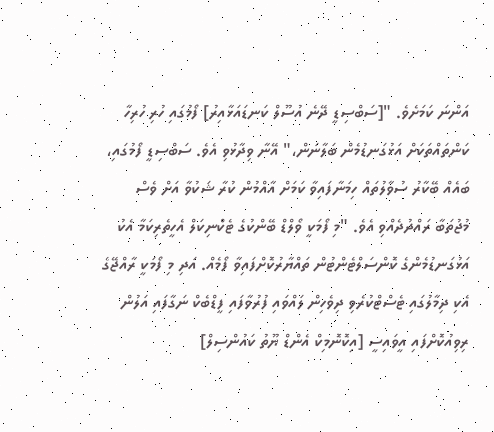އަންނަ ކަމަށެވެ. "[ސަބްސިޑީ ދޭނެ އުސޫލް ކަނޑައަޅާއިރު] ފޯމުގައި ހުރި ހުރިހާ ކަންތައްތަކަށް އަޅުގަނޑުމެން ބަލާނަން،" އޭނާ ވިދާޅުވި އެވެ. ސަބްސިޑީ ފޯމުގައި، ބައެއް ބޭކާރު ސުވާލުތައް ހިމަނާފައިވާ ކަމަށް އާއްމުން ކުރާ ޝަކުވާ އަށް ވެސް މުޖުތަބާ ރައްދުދެއްވި އެވެ. "މި ފޯމަކީ ވޯލްޑް ބޭންކުގެ ޓެކްނިކަލް އެހީތެރިކަމާ އެކު އަޅުގަނޑުމެންގެ ކޮންސަލްޓެންޓުން ތައްޔާރުކޮށްފައިވާ ފޯމެއް. އަދި މި ފޯމަކީ ރާއްޖޭގެ އެކި ދިމާލުގައި ޓެސްޓްކުރެވި ދިވެހިން ލައްވައި ފުރުވާފައި ފީޑްބެކް ނަގާފައި އަލުން ރިވިއުކޮށްފައި އީވައިސީ [އިކޮނޮމިކް އެންޑް ޔޫތު ކައުންސިލް]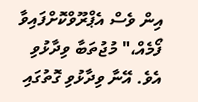އިން ވެސް އެޕްރޫވްކޮށްފައިވާ ފޯމެއް،" މުޖުތަބާ ވިދާޅުވި އެވެ. އޭނާ ވިދާޅުވި ގޮތުގައި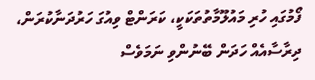ފޯމުގައި ހުރި މައުލޫމާތުތަކަކީ، ކަރަންޓް ވިއުގަ ހަރުދަނާކުރަން، ދިރާސާއެއް ހަދަން ބޭނުންވި ނަމަވެސް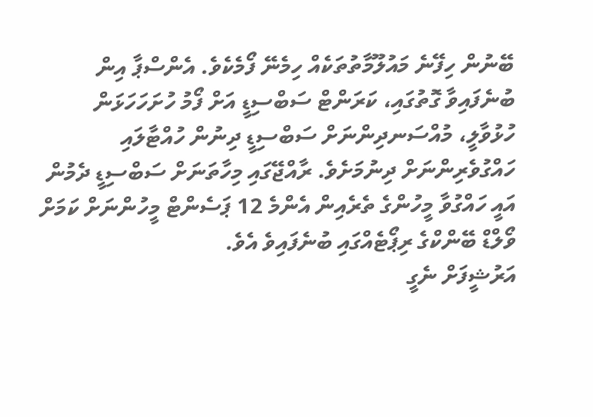ބޭނުން ހިފޭނެ މައުލޫމާތުތަކެއް ހިމެނޭ ފޯމެކެވެ. އެންސްޕާ އިން ބުނެފައިވާ ގޮތުގައި، ކަރަންޓް ސަބްސިޑީ އަށް ފޯމު ހުށަހަހަޅަން ހުޅުވާލީ، މުއްސަނދިންނަށް ސަބްސިޑީ ދިނުން ހުއްޓާލައި ހައްގުވެރިންނަށް ދިނުމަށެވެ. ރާއްޖޭގައި މިހާތަނަށް ސަބްސިޑީ ދެމުން އައީ ހައްގުވާ މީހުންގެ ތެރެއިން އެންމެ 12 ޕަސެންޓް މީހުންނަށް ކަމަށް ވޯލްޑް ބޭންކްގެ ރިޕޯޓެއްގައި ބުނެފައިވެ އެވެ.
އަރުޝީފަށް ނެގީ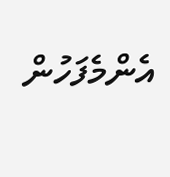އެންމެފަހުން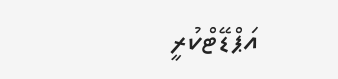އަޕްޑޭޓްކުރީ